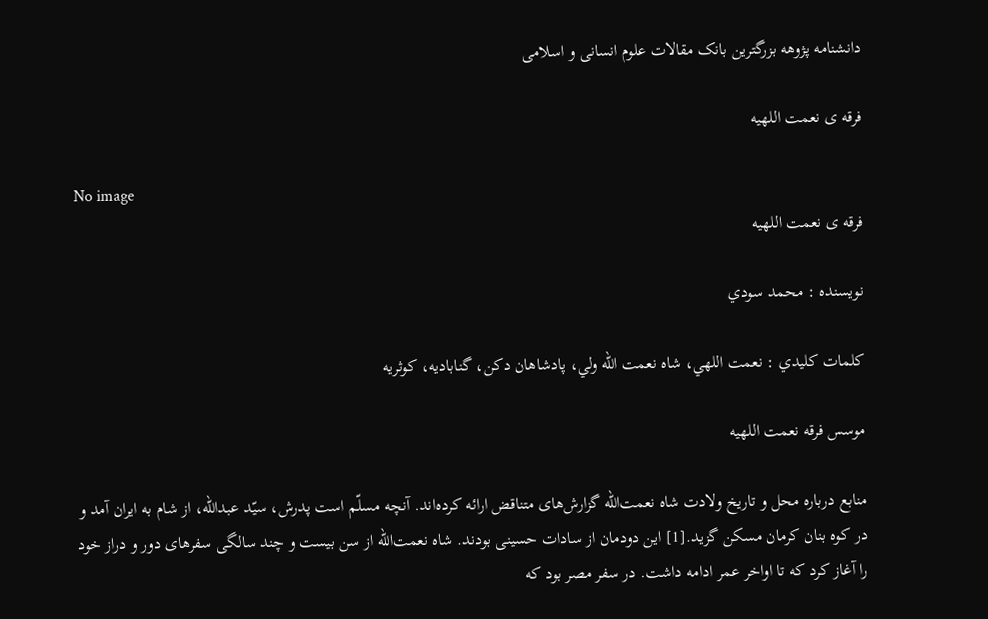دانشنامه پژوهه بزرگترین بانک مقالات علوم انسانی و اسلامی

فرقه ی نعمت اللهیه

No image
فرقه ی نعمت اللهیه

نویسنده : محمد سودي

كلمات كليدي : نعمت اللهي، شاه نعمت الله ولي، پادشاهان دكن، گناباديه، كوثريه

موسس فرقه نعمت اللهیه

منابع درباره محل و تاریخ ولادت شاه نعمت‌اللّه گزارش‌های متناقض ارائه کرده‌اند. آنچه مسلّم است پدرش، سیّد عبداللّه، از شام به ایران آمد و در کوه بنان کرمان مسکن گزید.[1] این دودمان از سادات حسینی بودند. شاه نعمت‌اللّه از سن بیست و چند سالگی سفرهای دور و دراز خود را آغاز کرد که تا اواخر عمر ادامه داشت. در سفر مصر بود که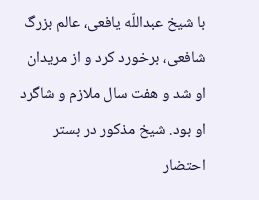با شیخ عبداللّه یافعی، عالم بزرگ شافعی، برخورد کرد و از مریدان او شد و هفت سال ملازم و شاگرد او بود. شیخ مذکور در بستر احتضار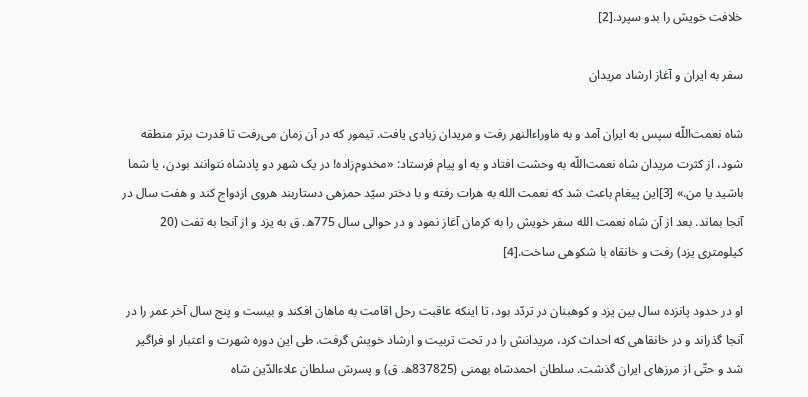خلافت خویش را بدو سپرد.[2]

سفر به ایران و آغاز ارشاد مریدان

شاه نعمت‌اللّه سپس به ایران آمد و به ماوراءالنهر رفت و مریدان زیادی یافت. تیمور که در آن زمان می‌رفت تا قدرت برتر منطقه شود، از کثرت مریدان شاه نعمت‌اللّه به وحشت افتاد و به او پیام فرستاد: «مخدوم‌زاده! در یک شهر دو پادشاه نتوانند بودن، یا شما باشید یا من.» [3]این پیغام باعث شد که نعمت الله به هرات رفته و با دختر سیّد حمزهی دستاربند هروی ازدواج کند و هفت سال در آنجا بماند. بعد از آن شاه نعمت الله سفر خویش را به کرمان آغاز نمود و در حوالی سال 775ه. ق به یزد و از آنجا به تفت (20 کیلومتری یزد) رفت و خانقاه با شکوهی ساخت.[4]

او در حدود پانزده سال بین یزد و کوهبنان در تردّد بود، تا اینکه عاقبت رحل اقامت به ماهان افکند و بیست و پنج سال آخر عمر را در آنجا گذراند و در خانقاهی که احداث کرد، مریدانش را در تحت تربیت و ارشاد خویش گرفت. طی این دوره شهرت و اعتبار او فراگیر شد و حتّی از مرزهای ایران گذشت. سلطان احمدشاه بهمنی (837825ه. ق) و پسرش سلطان علاءالدّین شاه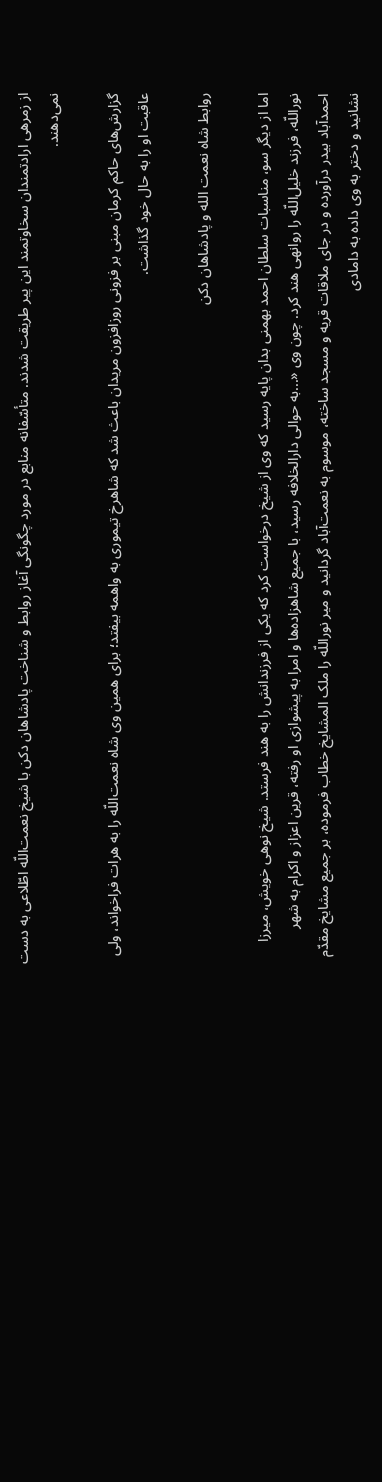از زمرهی ارادتمندان سخاوتمند این پیر طریقت شدند. متأسّفانه منابع در مورد چگونگی آغاز روابط و شناخت پادشاهان دکن با شیخ نعمت‌اللّه اطّلاعی به دست نمی‌دهند.

گزارش‌های حاکم کرمان مبنی بر فزونی روزافزون مریدان باعث شد که شاهرخ تیموری به واهمه بیفتد؛ برای همین وی شاه نعمت‌اللّه را به هرات فراخواند، ولی عاقبت او را به حال خود گذاشت.

روابط شاه نعمت الله و پادشاهان دکن

اما از دیگر سو، مناسبات سلطان احمد بهمنی بدان پایه رسید که وی از شیخ درخواست کرد که یکی از فرزندانش را به هند فرستد. شیخ نوهی خویش، میرزا نوراللّه، فرزند خلیل‌اللّه را روانهی هند کرد. چون وی «...به حوالی دارالخلافه رسید، با جمیع شاهزاده‌ها و امرا به پیشوازی او رفته، قرین اعزاز و اکرام به شهر احمدآباد بیدر درآورده و در جای ملاقات قریه و مسجد ساخته، موسوم به نعمت‌آباد گردانید و میر نوراللّه را ملک المشایخ خطاب فرموده، بر جمیع مشایخ مقدّم نشانید و دختر به وی داده به دامادی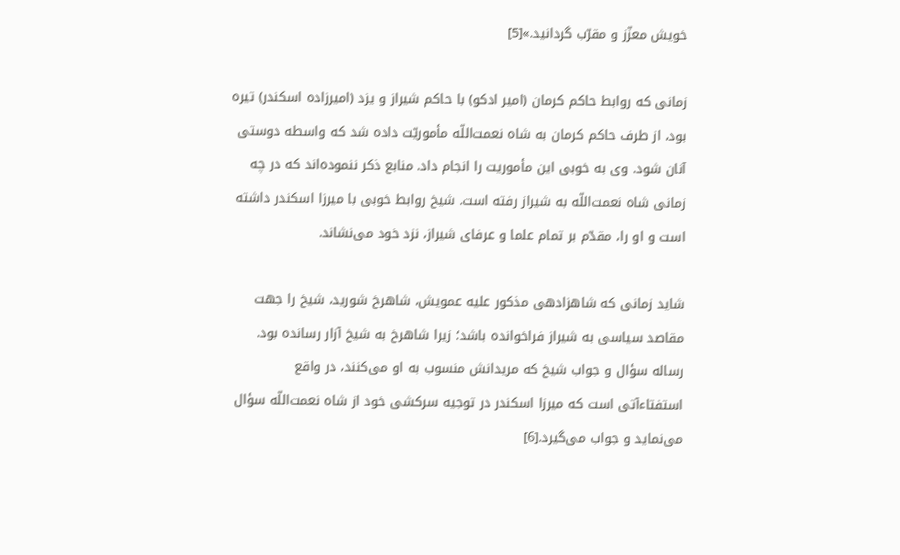خویش معزّز و مقرّب گردانید.»[5]

زمانی که روابط حاکم کرمان (امیر ادکو) با حاکم شیراز و یزد (امیرزاده اسکندر) تیره بود، از طرف حاکم کرمان به شاه نعمت‌اللّه مأموریّت داده شد که واسطه دوستی آنان شود. وی به خوبی این مأموریت را انجام داد. منابع ذکر ننموده‌اند که در چه زمانی شاه نعمت‌اللّه به شیراز رفته است. شیخ روابط خوبی با میرزا اسکندر داشته است و او را، مقدّم بر تمام علما و عرفای شیراز، نزد خود می‌نشاند.

شاید زمانی که شاهزادهی مذکور علیه عمویش، شاهرخ شورید، شیخ را جهت مقاصد سیاسی به شیراز فراخوانده باشد؛ زیرا شاهرخ به شیخ آزار رسانده بود. رساله سؤال و جواب شیخ که مریدانش منسوب به او می‌کنند، در واقع استفتاءآتی است که میرزا اسکندر در توجیه سرکشی خود از شاه نعمت‌اللّه سؤال می‌نماید و جواب می‌گیرد.[6]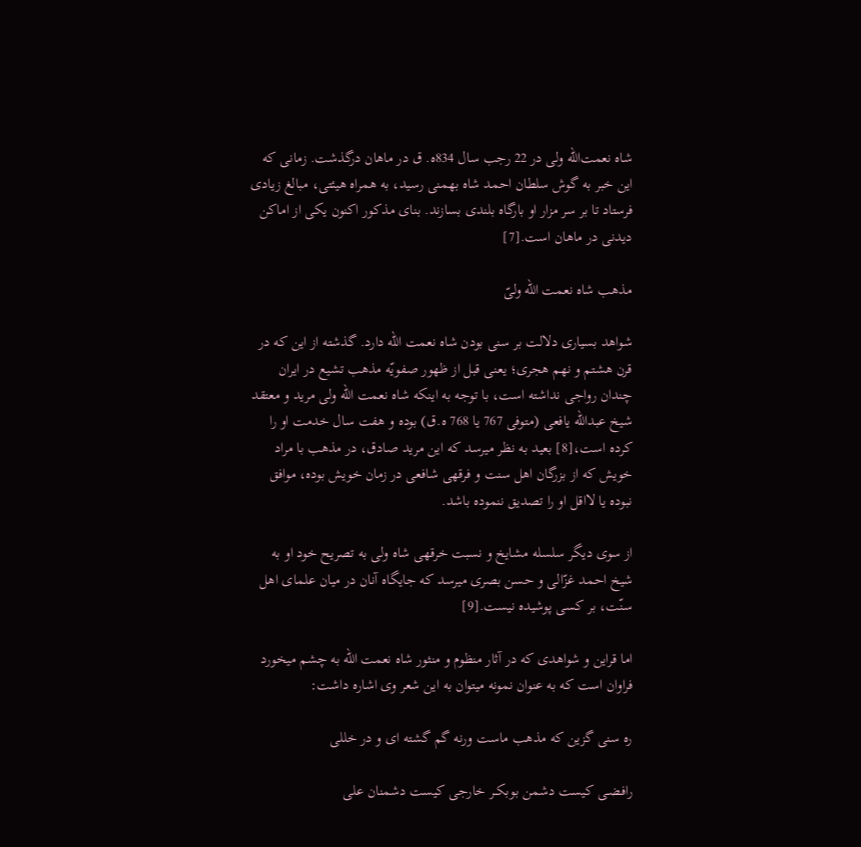شاه نعمت‌اللّه ولی در 22 رجب سال 834ه. ق در ماهان درگذشت. زمانی که این خبر به گوش سلطان احمد شاه بهمنی رسید، به همراه هیئتی، مبالغ زیادی فرستاد تا بر سر مزار او بارگاه بلندی بسازند. بنای مذکور اکنون یکی از اماکن دیدنی در ماهان است.[7]

مذهب شاه نعمت الله ولیّ

شواهد بسیاری دلالت بر سنی بودن شاه نعمت الله دارد. گذشته از این که در قرن هشتم و نهم هجری؛ یعنی قبل از ظهور صفویّه مذهب تشیع در ایران چندان رواجی نداشته است، با توجه به اینکه شاه نعمت الله ولی مرید و معتقد شیخ عبدالله یافعی (متوفی 767 یا 768 ه.ق) بوده و هفت سال خدمت او را کرده است،[8] بعید به نظر میرسد که این مرید صادق، در مذهب با مراد خویش که از بزرگان اهل سنت و فرقهی شافعی در زمان خویش بوده، موافق نبوده یا لااقل او را تصدیق ننموده باشد.

از سوی دیگر سلسله مشایخ و نسبت خرقهی شاه ولی به تصریح خود او به شیخ احمد غزّالی و حسن بصری میرسد که جایگاه آنان در میان علمای اهل سنّت، بر کسی پوشیده نیست.[9]

اما قراین و شواهدی که در آثار منظوم و منثور شاه نعمت الله به چشم میخورد فراوان است که به عنوان نمونه میتوان به این شعر وی اشاره داشت:

ره سنی گزین که مذهب ماست ورنه گم گشته ای و در خللی

رافـضـی کیست دشمن بوبکــر خارجی کیست دشمنان علی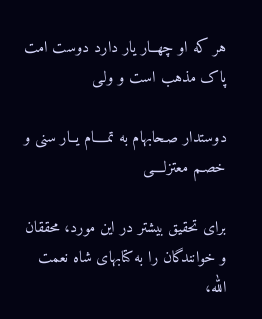هر که او چهــار یار دارد دوست امت پاک مذهب است و ولـی

دوستدار صـحابهام به تمــــام یــار سنی و خصـم معتزلــــی

برای تحقیق بیشتر در این مورد، محققان و خوانندگان را به کتابهای شاه نعمت الله،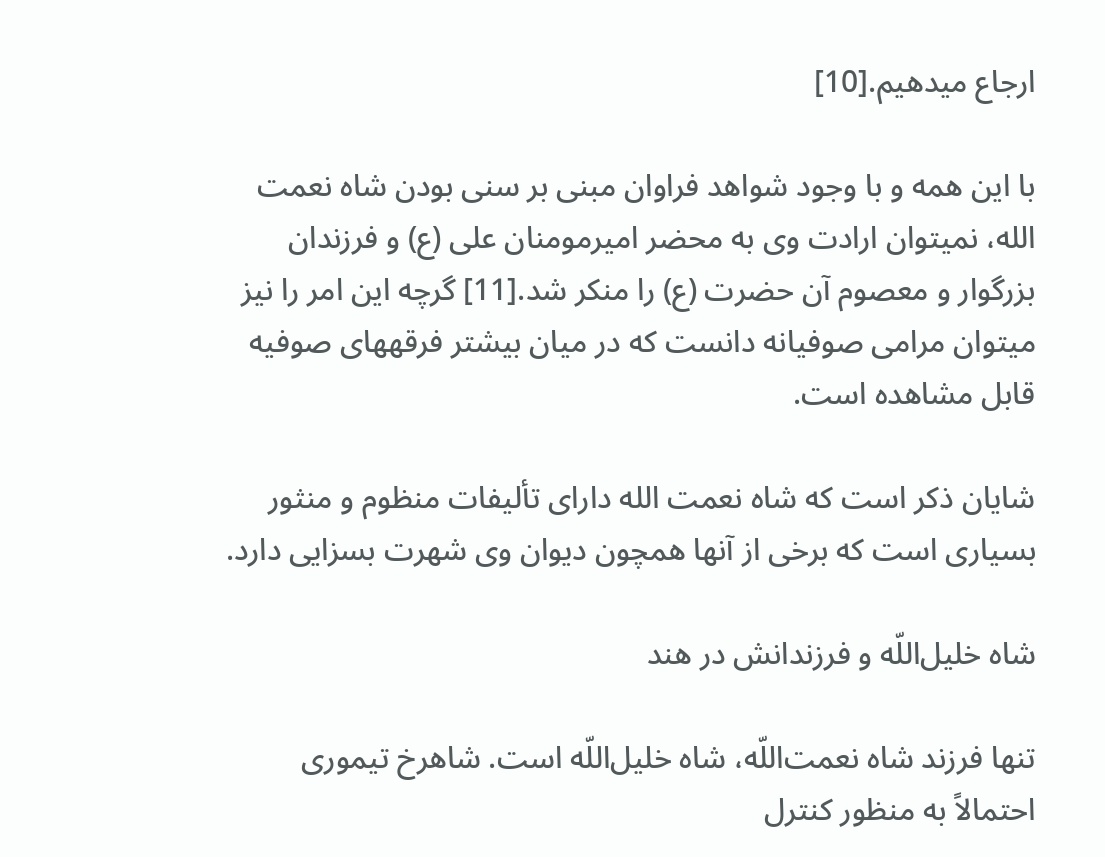ارجاع میدهیم.[10]

با این همه و با وجود شواهد فراوان مبنی بر سنی بودن شاه نعمت الله، نمیتوان ارادت وی به محضر امیرمومنان علی (ع) و فرزندان بزرگوار و معصوم آن حضرت (ع) را منکر شد.[11] گرچه این امر را نیز میتوان مرامی صوفیانه دانست که در میان بیشتر فرقههای صوفیه قابل مشاهده است.

شایان ذکر است که شاه نعمت الله دارای تألیفات منظوم و منثور بسیاری است که برخی از آنها همچون دیوان وی شهرت بسزایی دارد.

شاه خلیل‌اللّه و فرزندانش در هند

تنها فرزند شاه نعمت‌اللّه، شاه خلیل‌اللّه است. شاهرخ تیموری احتمالاً به منظور کنترل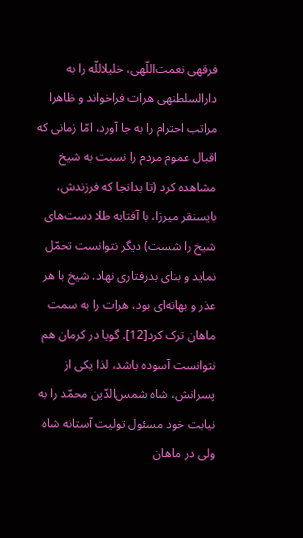فرقهی نعمت‌اللّهی، خلیلاللّه را به دارالسلطنهی هرات فراخواند و ظاهرا مراتب احترام را به جا ‌آورد، امّا زمانی که اقبال عموم مردم را نسبت به شیخ مشاهده کرد (تا بدانجا که فرزندش، بایسنقر میرزا، با آفتابه طلا دست‌های شیخ را شست) دیگر نتوانست تحمّل نماید و بنای بدرفتاری نهاد. شیخ با هر عذر و بهانه‌ای بود، هرات را به سمت ماهان ترک کرد[12]. گویا در کرمان هم نتوانست آسوده باشد، لذا یکی از پسرانش، شاه شمس‌الدّین محمّد را به نیابت خود مسئول تولیت آستانه شاه ولی در ماهان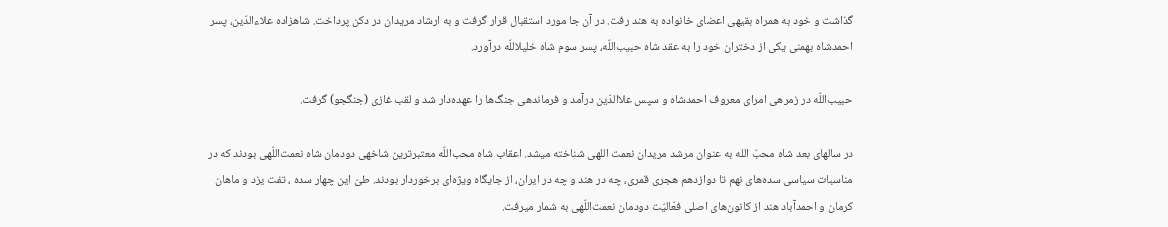گذاشت و خود به همراه بقیهی اعضای خانواده به هند رفت. در آن جا مورد استقبال قرار گرفت و به ارشاد مریدان در دکن پرداخت. شاهزاده علاءالدّین، پسر احمدشاه بهمنی یکی از دختران خود را به عقد شاه حبیب‌اللّه، پسر سوم شاه خلیلاللّه درآورد.

حبیب‌اللّه در زمرهی امرای معروف احمدشاه و سپس علاالدّین درآمد و فرماندهی جنگ‌ها را عهده‌دار شد و لقب غازی (جنگجو) گرفت.

در سالهای بعد شاه محبّ الله به عنوان مرشد مریدان نعمت اللهی شناخته میشد. اعقاب شاه محب‌اللّه معتبرترین شاخهی دودمان شاه نعمت‌اللّهی بودند که در مناسبات سیاسی سده‌های نهم تا دوازدهم هجری قمری، چه در هند و چه در ایران، از جایگاه ویژه‌ای برخوردار بودند. طیّ این چهار سده ، تفت یزد و ماهان کرمان و احمدآباد هند از کانون‌های اصلی فعّالیّت دودمان نعمت‌اللّهی به شمار میرفت.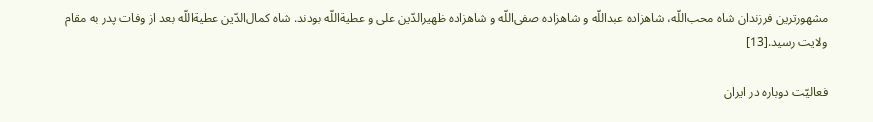مشهورترین فرزندان شاه محب‌اللّه، شاهزاده عبداللّه و شاهزاده صفی‌اللّه و شاهزاده ظهیرالدّین علی و عطیة‌اللّه بودند. شاه کمال‌الدّین عطیة‌اللّه بعد از وفات پدر به مقام ولایت رسید.[13]

فعالیّت دوباره در ایران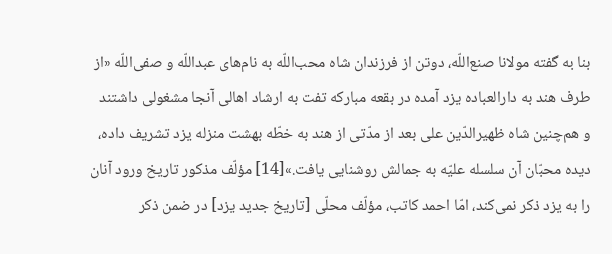بنا به گفته مولانا صنع‌اللّه، دوتن از فرزندان شاه محب‌اللّه به نام‌های عبداللّه و صفی‌اللّه «از طرف هند به دارالعباده یزد آمده در بقعه مبارکه تفت به ارشاد اهالی آنجا مشغولی داشتند و هم‌چنین شاه ظهیرالدّین علی بعد از مدّتی از هند به خطّه بهشت منزله یزد تشریف داده، دیده محبّان آن سلسله علیّه به جمالش روشنایی یافت.»[14] مؤلّف مذکور تاریخ ورود آنان را به یزد ذکر نمی‌کند، امّا احمد کاتب، مؤلّف محلّی [تاریخ جدید یزد] در ضمن ذکر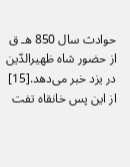حوادث سال 850 هـ ق از حضور شاه ظهیرالدّین در یزد خبر می‌دهد.[15] از این پس خانقاه تفت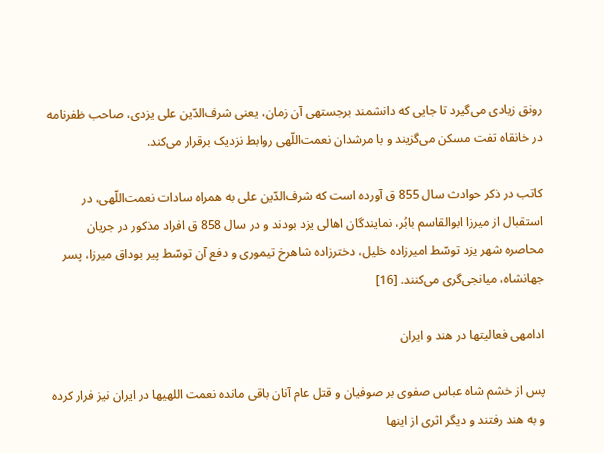رونق زیادی می‌گیرد تا جایی که دانشمند برجستهی آن زمان، یعنی شرف‌الدّین علی یزدی، صاحب ظفرنامه در خانقاه تفت مسکن می‌گزیند و با مرشدان نعمت‌اللّهی روابط نزدیک برقرار می‌کند.

کاتب در ذکر حوادث سال 855 ق آورده است که شرف‌الدّین علی به همراه سادات نعمت‌اللّهی، در استقبال از میرزا ابوالقاسم بابُر، نمایندگان اهالی یزد بودند و در سال 858 ق افراد مذکور در جریان محاصره شهر یزد توسّط امیرزاده خلیل، دخترزاده شاهرخ تیموری و دفع آن توسّط پیر بوداق میرزا، پسر جهانشاه، میانجی‌گری می‌کنند. [16]

ادامهی فعالیتها در هند و ایران

پس از خشم شاه عباس صفوی بر صوفیان و قتل عام آنان باقی مانده نعمت اللهیها در ایران نیز فرار کرده و به هند رفتند و دیگر اثری از اینها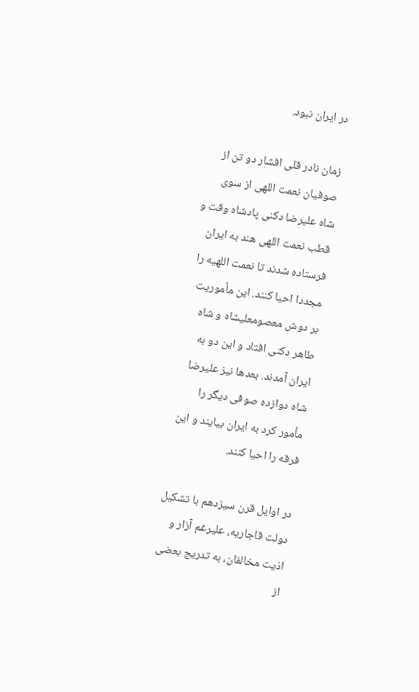در ایران نبود.

زمان نادر قلی افشار دو تن از صوفیان نعمت اللهی از سوی شاه علیرضا دکنی پادشاه وقت و قطب نعمت اللهی هند به ایران فرستاده شدند تا نعمت اللهیه را مجددا احیا کنند. این مأموریت بر دوش معصومعلیشاه و شاه طاهر دکنی افتاد و این دو به ایران آمدند. بعدها نیز علیرضا شاه دوازده صوفی دیگر را مأمور کرد به ایران بیایند و این فرقه را احیا کنند.

در اوایل قرن سیزدهم با تشکیل دولت قاجاریه، علیرغم آزار و اذیت مخالفان، به تدریج بعضی از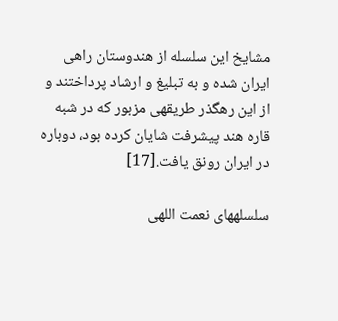مشایخ این سلسله از هندوستان راهی ایران شده و به تبلیغ و ارشاد پرداختند و از این رهگذر طریقهی مزبور که در شبه قاره هند پیشرفت شایان کرده بود، دوباره در ایران رونق یافت.[17]

سلسلههای نعمت اللهی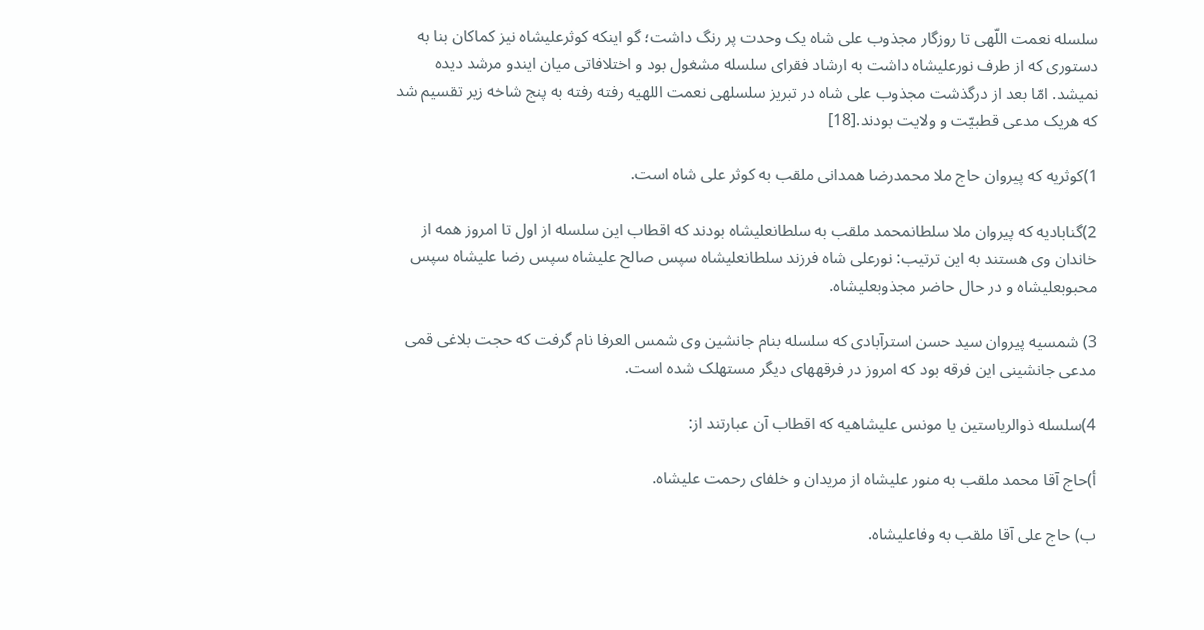سلسله نعمت اللّهی تا روزگار مجذوب علی شاه یک وحدت پر رنگ داشت؛ گو اینکه کوثرعلیشاه نیز کماکان بنا به دستوری که از طرف نورعلیشاه داشت به ارشاد فقرای سلسله مشغول بود و اختلافاتی میان ایندو مرشد دیده نمیشد. امّا بعد از درگذشت مجذوب علی شاه در تبریز سلسلهی نعمت اللهیه رفته رفته به پنج شاخه زیر تقسیم شد که هریک مدعی قطبیّت و ولایت بودند.[18]

1)کوثریه که پیروان حاج ملا محمدرضا همدانی ملقب به کوثر علی شاه است.

2)گنابادیه که پیروان ملا سلطانمحمد ملقب به سلطانعلیشاه بودند که اقطاب این سلسله از اول تا امروز همه از خاندان وی هستند به این ترتیب: نورعلی شاه فرزند سلطانعلیشاه سپس صالح علیشاه سپس رضا علیشاه سپس محبوبعلیشاه و در حال حاضر مجذوبعلیشاه.

3) شمسیه پیروان سید حسن استرآبادی که سلسله بنام جانشین وی شمس العرفا نام گرفت که حجت بلاغی قمی مدعی جانشینی این فرقه بود که امروز در فرقههای دیگر مستهلک شده است.

4)سلسله ذوالریاستین یا مونس علیشاهیه که اقطاب آن عبارتند از:

أ)حاج آقا محمد ملقب به منور علیشاه از مریدان و خلفای رحمت علیشاه.

ب) حاج علی آقا ملقب به وفاعلیشاه.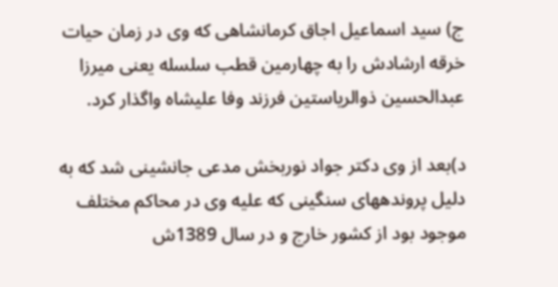ج) سید اسماعیل اجاق کرمانشاهی که وی در زمان حیات خرقه ارشادش را به چهارمین قطب سلسله یعنی میرزا عبدالحسین ذوالریاستین فرزند وفا علیشاه واگذار کرد.

د)بعد از وی دکتر جواد نوربخش مدعی جانشینی شد که به دلیل پروندههای سنگینی که علیه وی در محاکم مختلف موجود بود از کشور خارج و در سال 1389ش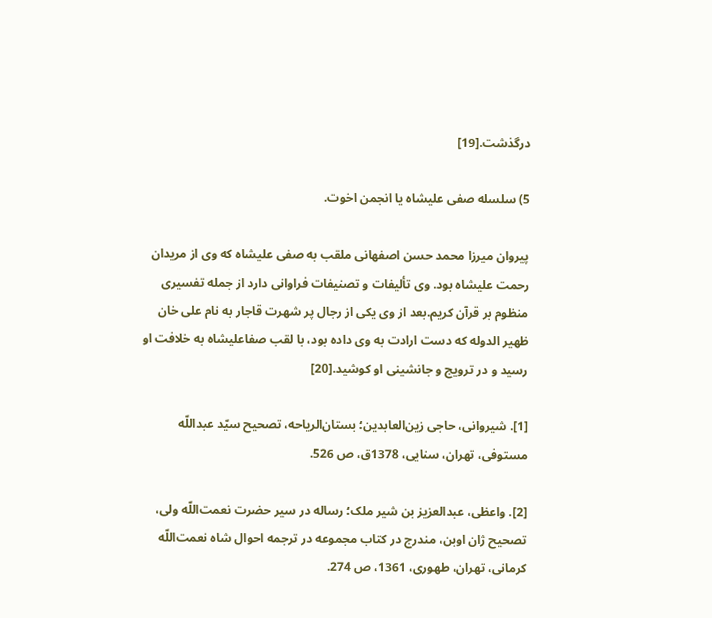درگذشت.[19]

5) سلسله صفی علیشاه یا انجمن اخوت.

پیروان میرزا محمد حسن اصفهانی ملقب به صفی علیشاه که وی از مریدان رحمت علیشاه بود. وی تألیفات و تصنیفات فراوانی دارد از جمله تفسیری منظوم بر قرآن کریم.بعد از وی یکی از رجال پر شهرت قاجار به نام علی خان ظهیر الدوله که دست ارادت به وی داده بود، با لقب صفاعلیشاه به خلافت او رسید و در ترویج و جانشینی او کوشید.[20]

[1]. شیروانی، حاجی زین‌العابدین؛ بستان‌الریاحه، تصحیح سیّد عبداللّه مستوفی، تهران، سنایی، 1378ق، ص 526.

[2]. واعظی، عبدالعزیز بن شیر ملک؛ رساله در سیر حضرت نعمت‌اللّه ولی، تصحیح ژان اوبن، مندرج در کتاب مجموعه در ترجمه احوال شاه نعمت‌اللّه کرمانی، تهران، طهوری، 1361، ص 274.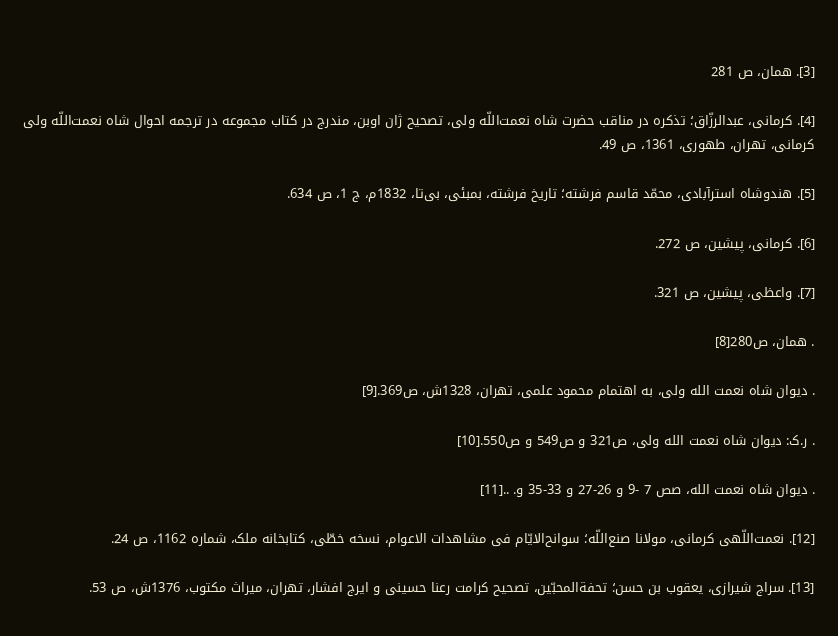[3]. همان، ص 281

[4]. کرمانی، عبدالرزّاق؛ تذکره در مناقب حضرت شاه نعمت‌اللّه ولی، تصحیح ژان اوبن، مندرج در کتاب مجموعه در ترجمه احوال شاه نعمت‌اللّه ولی کرمانی، تهران، طهوری، 1361، ص 49.

[5]. هندوشاه استرآبادی، محمّد قاسم فرشته؛ تاریخ فرشته، بمبئی، بی‌تا، 1832م، ج 1، ص 634.

[6]. کرمانی، پیشین، ص 272.

[7]. واعظی، پیشین، ص 321.

. همان، ص280[8]

. دیوان شاه نعمت الله ولی، به اهتمام محمود علمی، تهران، 1328ش، ص369.[9]

. ر.ک: دیوان شاه نعمت الله ولی، ص321 و ص549 و ص550.[10]

. دیوان شاه نعمت الله، صص 7 -9 و 26-27 و 33-35 و. ..[11]

[12]. نعمت‌اللّهی کرمانی، مولانا صنع‌اللّه؛ سوانح‌الایّام فی مشاهدات الاعوام، نسخه خطّی، کتابخانه ملک، شماره 1162، ص 24.

[13]. سراج شیرازی، یعقوب بن حسن؛ تحفة‌المحبّین، تصحیح کرامت رعنا حسینی و ایرج افشار، تهران، میراث مکتوب، 1376ش، ص 53.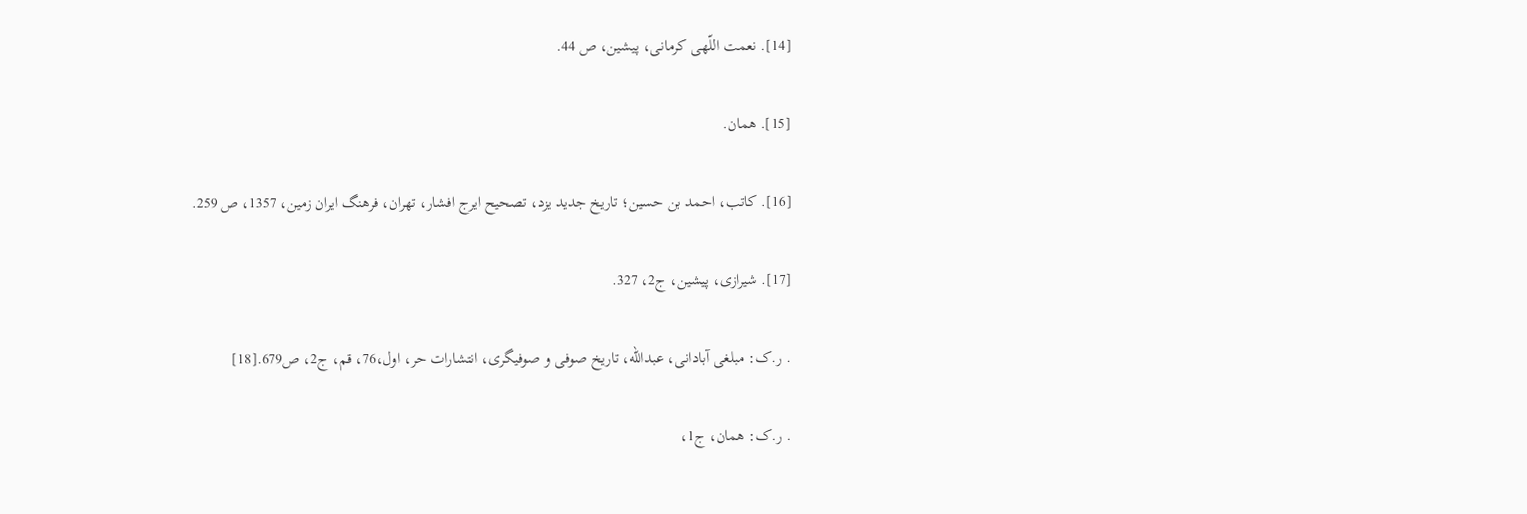[14]. نعمت اللّهی کرمانی، پیشین، ص 44.

[15]. همان.

[16]. کاتب، احمد بن حسین؛ تاریخ جدید یزد، تصحیح ایرج افشار، تهران، فرهنگ ایران زمین، 1357، ص 259.

[17]. شیرازی، پیشین، ج2، 327.

. ر.ک: مبلغی آبادانی، عبدالله، تاریخ صوفی و صوفیگری، انتشارات حر، اول،76، قم، ج2، ص679.[18]

. ر.ک: همان، ج1،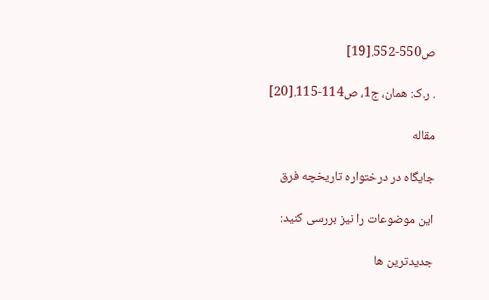ص550-552.[19]

. ر.ک: همان، ج1، ص114-115.[20]

مقاله

جایگاه در درختواره تاریخچه فرق

این موضوعات را نیز بررسی کنید:

جدیدترین ها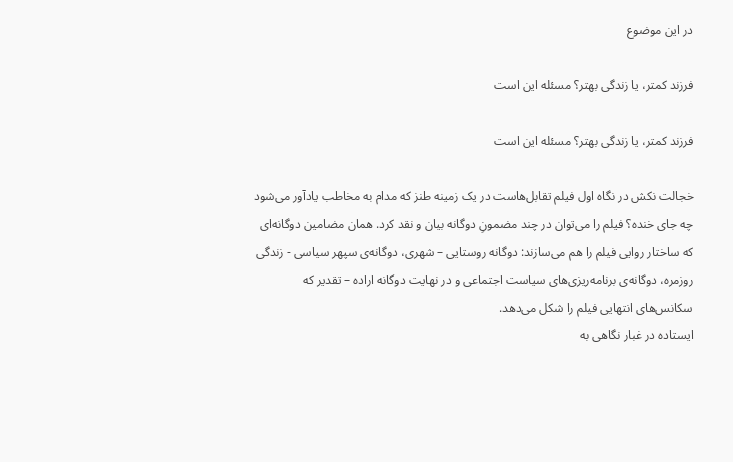در این موضوع

فرزند کمتر، یا زندگی بهتر؟ مسئله این است

فرزند کمتر، یا زندگی بهتر؟ مسئله این است

خجالت نکش در نگاه اول فیلم تقابل‌هاست در یک زمینه طنز که مدام به مخاطب یادآور می‌شود چه جای خنده؟ فیلم را می‌توان در چند مضمونِ دوگانه بیان و نقد کرد. همان مضامین دوگانه‌ای که ساختار روایی فیلم را هم می‌سازند: دوگانه روستایی – شهری، دوگانه‌ی سپهر سیاسی - زندگی روزمره، دوگانه‌ی برنامه‌ریزی‌های سیاست اجتماعی و در نهایت دوگانه اراده – تقدیر که سکانس‌های انتهایی فیلم را شکل می‌دهد.
ایستاده در غبار نگاهی به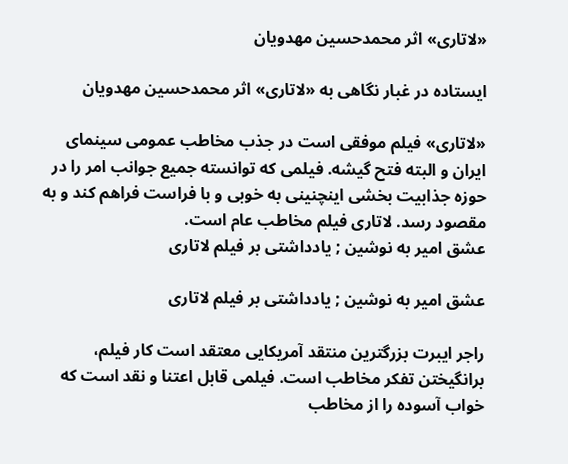«لاتاری» اثر محمدحسین مهدویان

ایستاده در غبار نگاهی به «لاتاری» اثر محمدحسین مهدویان

«لاتاری» فیلم موفقی است در جذب مخاطب عمومی سینمای ایران و البته فتح گیشه. فیلمی که توانسته جمیع جوانب امر را در حوزه جذابیت بخشی اینچنینی به خوبی و با فراست فراهم کند و به مقصود رسد. لاتاری فیلم مخاطب عام است.
عشق امیر به نوشین ; یادداشتی بر فیلم لاتاری

عشق امیر به نوشین ; یادداشتی بر فیلم لاتاری

راجر ایبرت بزرگترین منتقد آمریکایی معتقد است کار فیلم، برانگیختن تفکر مخاطب است. فیلمی قابل اعتنا و نقد است که خواب آسوده را از مخاطب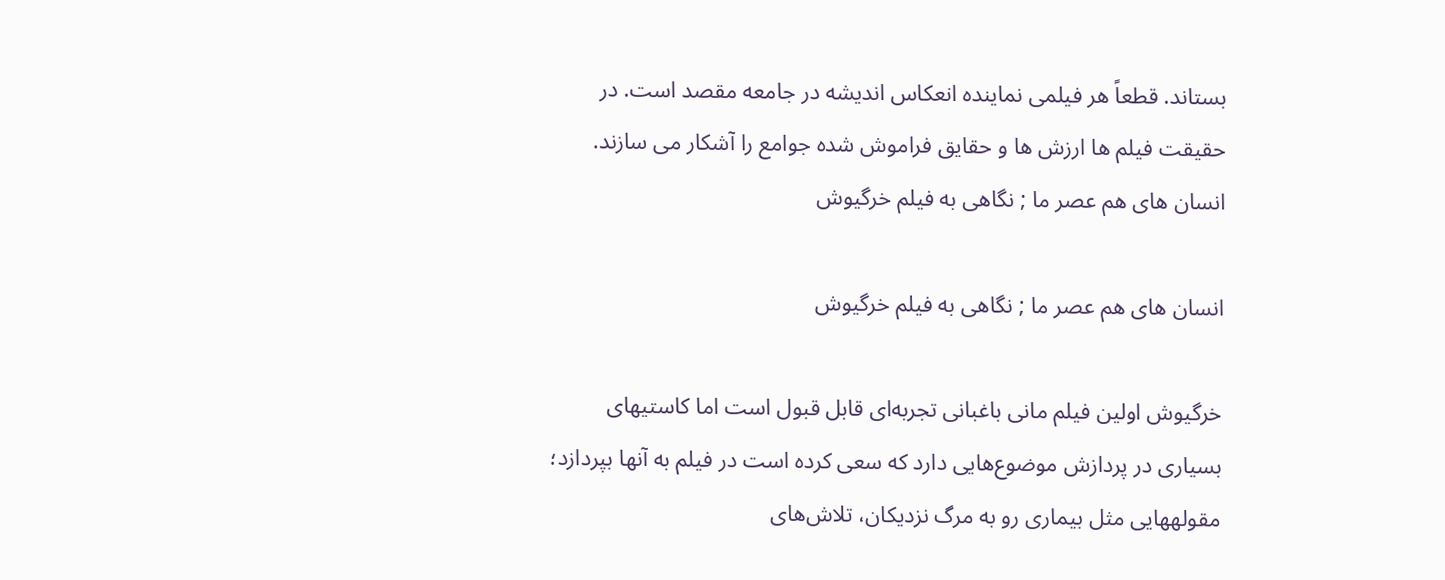بستاند. قطعاً هر فیلمی نماینده انعکاس اندیشه در جامعه مقصد است. در حقیقت فیلم ها ارزش ها و حقایق فراموش شده جوامع را آشکار می سازند.
انسان های هم عصر ما ; نگاهی به فیلم خرگیوش

انسان های هم عصر ما ; نگاهی به فیلم خرگیوش

خرگیوش اولین فیلم مانی باغبانی تجربه‌ای قابل قبول است اما کاستیهای بسیاری در پردازش موضوع‌هایی دارد که سعی کرده است در فیلم به آنها بپردازد؛ مقولههایی مثل بیماری رو به مرگ نزدیکان، تلاش‌های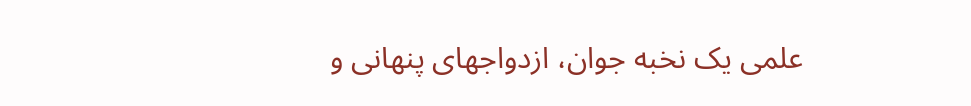علمی یک نخبه جوان، ازدواجهای پنهانی و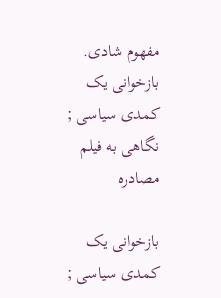مفهوم شادی.
بازخوانی یک کمدی سیاسی ; نگاهی به فیلم مصادره

بازخوانی یک کمدی سیاسی ;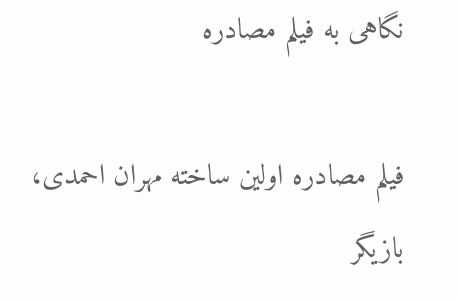نگاهی به فیلم مصادره

فیلم مصادره اولین ساخته مهران احمدی، بازیگر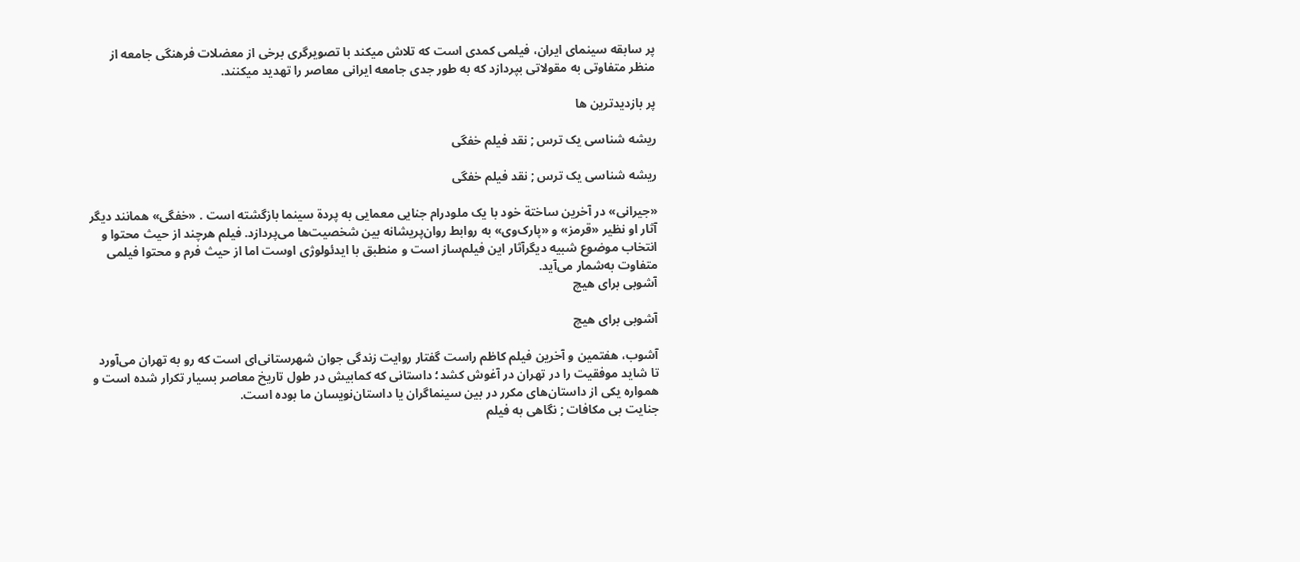پر سابقه سینمای ایران، فیلمی کمدی است که تلاش میکند با تصویرگری برخی از معضلات فرهنگی جامعه از منظر متفاوتی به مقولاتی بپردازد که به طور جدی جامعه ایرانی معاصر را تهدید میکنند.

پر بازدیدترین ها

ریشه شناسی یک ترس ; نقد فیلم خفگی

ریشه شناسی یک ترس ; نقد فیلم خفگی

«جیرانی» در آخرین ساختة خود با یک ملودرام جنایی معمایی به پردة سینما بازگشته است . «خفگی» همانند دیگر آثار او نظیر «قرمز» و «پارک‌وی» به روابط روان‌پریشانه بین شخصیت‌ها می‌پردازد. فیلم هرچند از حیث محتوا و انتخاب موضوع شبیه دیگرآثار این فیلم‌ساز است و منطبق با ایدئولوژی اوست اما از حیث فرم و محتوا فیلمی متفاوت به‌شمار می‌آید.
آشوبی برای هیچ

آشوبی برای هیچ

آشوب، هفتمین و آخرین فیلم کاظم راست گفتار روایت زندگی جوان شهرستانی‌ای است که رو به تهران می‌آورد تا شاید موفقیت را در تهران در آغوش کشد؛ داستانی که کمابیش در طول تاریخ معاصر بسیار تکرار شده است و همواره یکی از داستان‌های مکرر در بین سینماگران یا داستان‌نویسان ما بوده است.
جنایت بی مکافات ; نگاهی به فیلم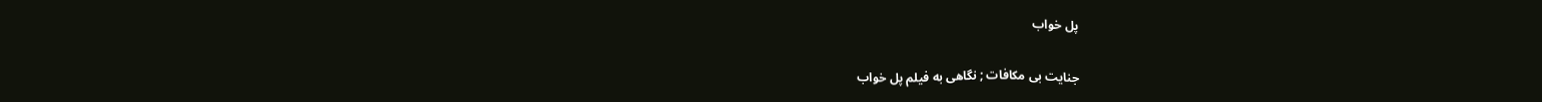پل خواب

جنایت بی مکافات ; نگاهی به فیلم پل خواب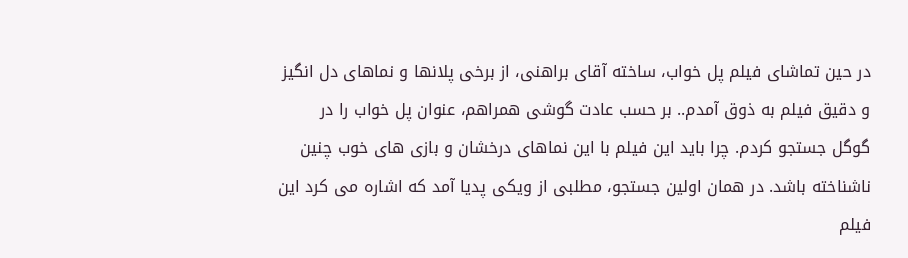در حین تماشای فیلم پل خواب، ساخته آقای براهنی، از برخی پلانها و نماهای دل انگیز و دقیق فیلم به ذوق آمدم.. بر حسب عادت گوشی همراهم، عنوان پل خواب را در گوگل جستجو کردم. چرا باید این فیلم با این نماهای درخشان و بازی های خوب چنین ناشناخته باشد. در همان اولین جستجو، مطلبی از ویکی پدیا آمد که اشاره می کرد این فیلم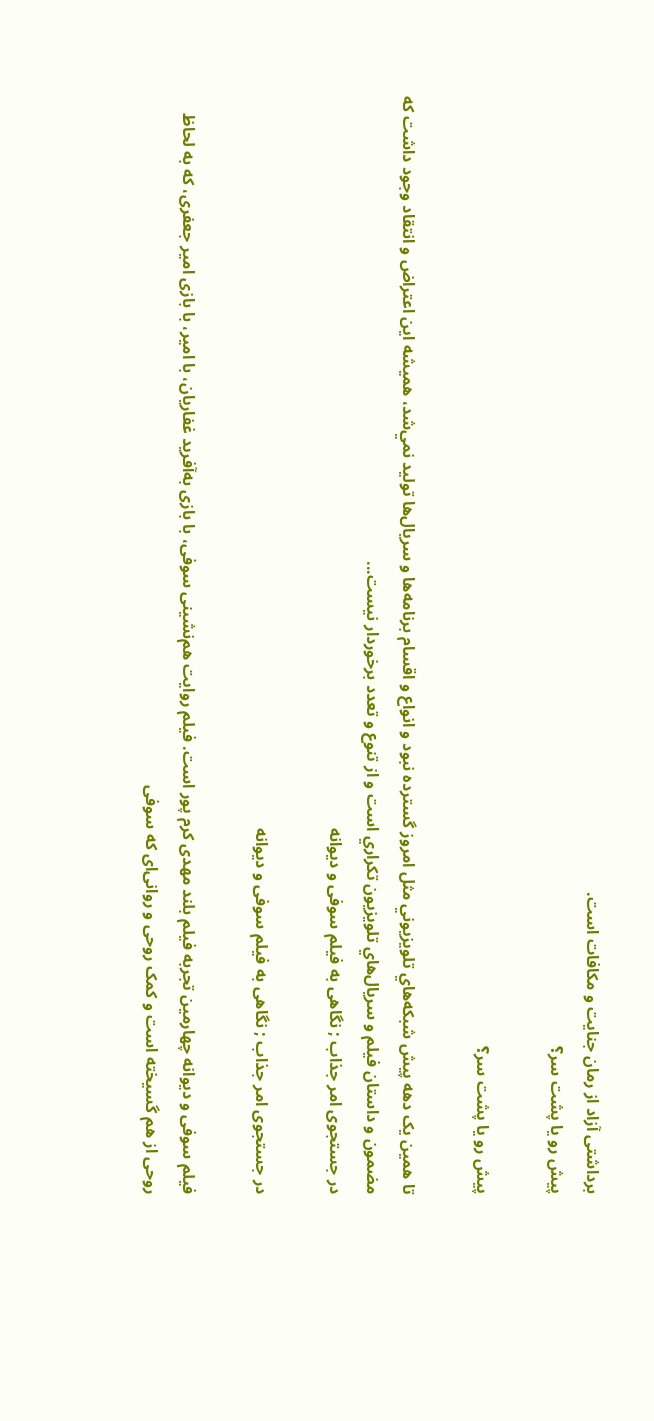برداشتی آزاد از رمان جنایت و مکافات است.
پيش رو يا پشت سر؟

پيش رو يا پشت سر؟

تا همين يک دهه پيش شبکه‌هاي تلويزيوني مثل امروز گسترده نبود و انواع و اقسام برنامه‌ها و سريال‌ها توليد نمي‌شد، هميشه اين اعتراض و انتقاد وجود داشت که مضمون و داستان فيلم و سريال‌هاي تلويزيون تکراري است و از تنوع و تعدد برخوردار نيست...
در جستجوی امر جذاب ; نگاهی به فیلم سوفی و دیوانه

در جستجوی امر جذاب ; نگاهی به فیلم سوفی و دیوانه

فیلم سوفی و دیوانه چهارمین تجربه فیلم بلند مهدی کرم پور است. فیلم روایت هم‌نشینی سوفی، با بازی به‌آفرید غفاریان، با امیر، با بازی امیر جعفری، که به لحاظ روحی از هم گسیخته است و کمک روحی و روانی‌ای که سوفی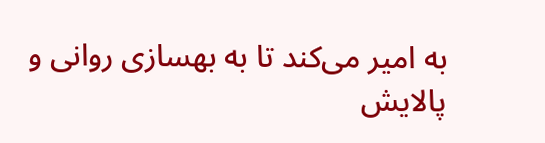به امیر می‌کند تا به بهسازی روانی و پالایش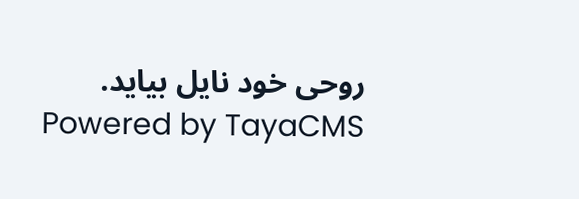روحی خود نایل بیاید.
Powered by TayaCMS